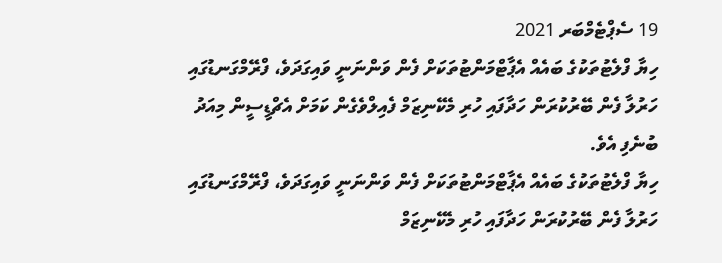19 ސެޕްޓެމްބަރ 2021
ހިޔާ ފްލެޓުތަކުގެ ބައެއް އެޕާޓްމަންޓުތަކަށް ފެން ވަންނަނީ ވައިގަދަވެ، ފްރޭމްގަނޑުގައި ހަރުލާ ފެން ބޭރުކުރަން ހަދާފައި ހުރި މެކޭނިޒަމް ފެއިލްވެގެން ކަމަށް އެޗްޑީސީން މިއަދު ބުނެފި އެވެ.
ހިޔާ ފްލެޓުތަކުގެ ބައެއް އެޕާޓްމަންޓުތަކަށް ފެން ވަންނަނީ ވައިގަދަވެ، ފްރޭމްގަނޑުގައި ހަރުލާ ފެން ބޭރުކުރަން ހަދާފައި ހުރި މެކޭނިޒަމް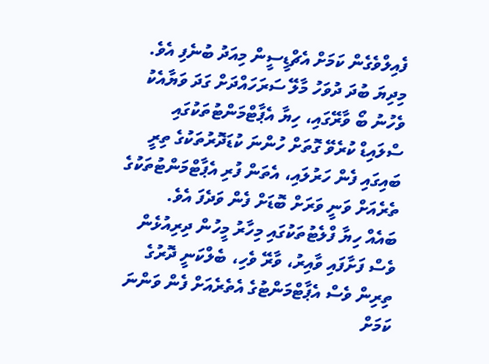ފެއިލްވެގެން ކަމަށް އެޗްޑީސީން މިއަދު ބުނެފި އެވެ.
މިދިޔަ ބުދަ ދުވަހު މާލޭ ސަރަހައްދަށް ގަދަ ވަޔާއެކު ވެހުނު ބޯ ވާރޭގައި، ހިޔާ އެޕާޓްމަންޓުތަކުގައި ސްލައިޑް ކުރެވޭ ގޮތަށް ހުންނަ ކުޑަދޮރުތަކުގެ ތިރީ ބައިގައި ފެން ހަރުލައި، އެތަން ފުރި އެޕާޓްމަންޓުތަކުގެ ތެރެއަށް ވަނީ ވަރަށް ބޮޑަށް ފެން ވަދެފަ އެވެ.
ބައެއް ހިޔާ ފްލެޓުތަކުގައި މިހާރު މީހުން ދިރިއުޅެން ވެސް ފަށާފައި ވާއިރު، ވާރޭ ވެހި، ބެލްކަނީ ދޮރުގެ ތިރިން ވެސް އެޕާޓްމަންޓުގެ އެތެރެއަށް ފެން ވަންނަ ކަމަށް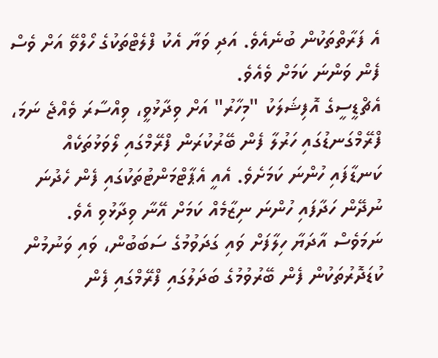އެ ފަރާތްތަކުން ބުނެއެވެ. އަދި ވަޔާ އެކު ފްލެޓްތަކުގެ ހޯލްވޭ އަށް ވެސް ފެން ވަންނަ ކަމަށް ވެއެވެ.
އެޗްޑީސީގެ އޮފިޝަލަކު "މިހާރު" އަށް ވިދާޅުވީ، ވިއްސާރަ ވެއްޖެ ނަމަ، ފްރޭމްގަނޑުގައި ހަރުލާ ފެން ބޭރުކުރަން ފްރޭމްގައި ލޯވަޅުތަކެއް ކަނޑާފައި ހުންނަ ކަމަށެވެ. އެއީ އެޕާޓްމަންޓުތަކުގައި ފެން ހެދުނަ ނުދޭން ހަދާފައި ހުންނަ ނިޒާމެއް ކަމަށް އޭނާ ވިދާޅުވި އެވެ.
ނަމަވެސް އާދަޔާ ހިލާފަށް ވައި ގަދަވުމުގެ ސަބަބުން، ވައި ވަނުމުން ކުޑަދޮރުތަކުން ފެން ބޭރުވުމުގެ ބަދަލުގައި ފްރޭމްގައި ފެން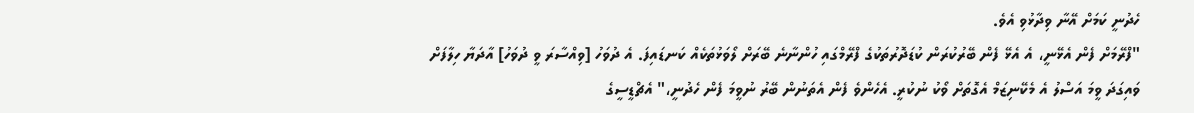ހެދުނީ ކަމަށް އޭނާ ވިދާޅުވި އެވެ.
"ފްރޭމަށް ފެން އެޅޭނީ، އެ އެޅޭ ފެން ބޭރުކުރަން ކުޑަދޮރުތަކުގެ ފްރޭމްގައި ހުންނާނެ ބޭރަށް ލޯވަޅުތަކެއް ކަނޑައިފަ. އެ ދުވަހު [ވިއްސާރަ ވީ ދުވަހު] އާދަޔާ ހިލާފަށް ވައިގަދަ ވީމަ އަސްލު އެ މެކޭނިޒަމް އެގޮތަށް ވޯކު ނުކުރީ. އެހެންވެ ފެން އެތަނުން ބޭރު ނުވީމަ ފެން ހެދުނީ،" އެޗްޑީސީގެ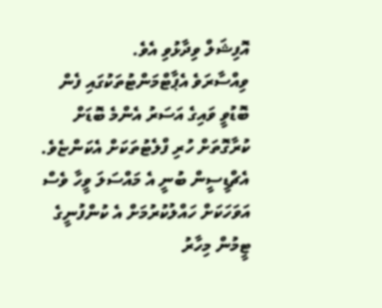އޮފިޝަލް ވިދާޅުވި އެވެ.
ވިއްސާރަވެ އެޕާޓްމަންޓުތަކުގައި ފެން ބޮޑުވީ ވައިގެ އަސަރު އެންމެ ބޮޑަށް ކުރާގޮތަށް ހުރި ފްލެޓުތަކަށް އެކަންޏެވެ.
އެޗްޑީސީން ބުނީ އެ މައްސަލަ ވީހާ ވެސް އަވަހަކަށް ހައްލުކުރުމަށް އެ ކުންފުނީގެ ޓީމުން މިހާރު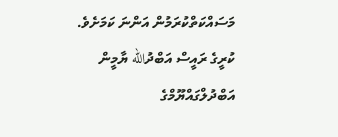މަސައްކަތްކުރަމުން އަންނަ ކަމަށެވެ.
ކުރީގެ ރައީސް އަބްދުالله ޔާމީން އަބްދުލްގައްޔޫމްގެ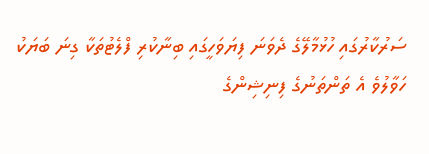ސަރުކާރުގައި ހުޅުމާލޭގެ ދެވަނަ ފިޔަވަހީގައި ބިނާކުރި ފްލެޓުތަކާ ގިނަ ބަޔަކު ހަވާލުވެ އެ ތަންތަނުގެ ފިނިޝިންގެ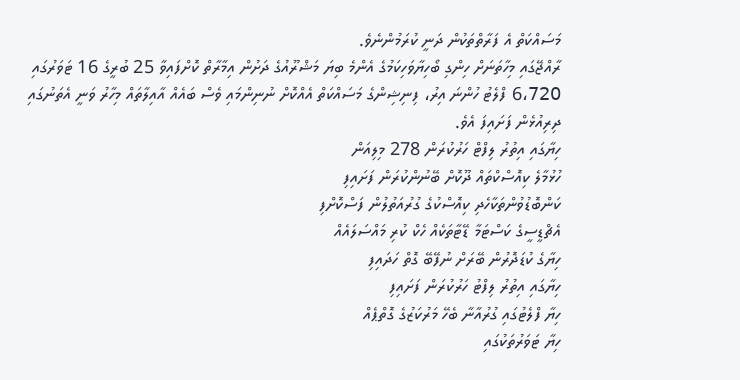މަސައްކަތް އެ ފަރާތްތަކުން ދަނީ ކުރަމުންނެވެ.
ރާއްޖޭގައި މިހާތަނަށް ހިންގި ބޯހިޔާވަހިކަމުގެ އެންމެ ބިޔަ މަޝްރޫއުގެ ދަށުން އިމާރާތް ކޮށްފައިވާ 25 ބުރީގެ 16 ޓަވަރުގައި 6،720 ފްލެޓު ހުންނަ އިރު، ފިނިޝިންގެ މަސައްކަތް އެއްކޮށް ނުނިންމައި ވެސް ބައެއް އާއިލާތައް މިހާރު ވަނީ އެތަނުގައި ދިރިއުޅެން ފަށައިފަ އެވެ.
ހިޔާގައި އިތުރު ލިފްޓް ހަރުކުރަން 278 މިލިއަން
ހުޅުމާލެ ކިއޮސްކްތައް ދޫކޮށް ބޭނުންކުރަން ފަށައިފި
ކަންބޮޑުވުންތަކާހެދި ކިއޮސްކުގެ ގުރުއަތުލުން ފަސްކޮށްފި
އެޗްޑީސީގެ ކަސްޓަމާ ޑޭޓާތަކެއް ހެކް ކުރި މައްސަލައެއް
ހިޔާގެ ކުޑަދޮރުން ބޭރަށް ނުފޭބޭ ގޮތް ހަދައިފި
ހިޔާގައި އިތުރު ލިފްޓު ހަރުކުރަން ފަށައިފި
ހިޔާ ފްލެޓުގައި ގުރުއާނާ ބެހޭ މަރުކަޒުގެ ގޮތްޕެއް
ހިޔާ ޓަވަރުތަކުގައި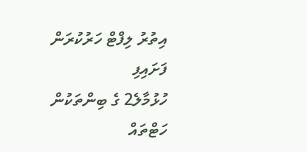އިތުރު ލިފްޓް ހަރުކުރަން ފަށައިފި
ހުޅުމާލެ2 ގެ ބިންތަކުން ހަޓްތައް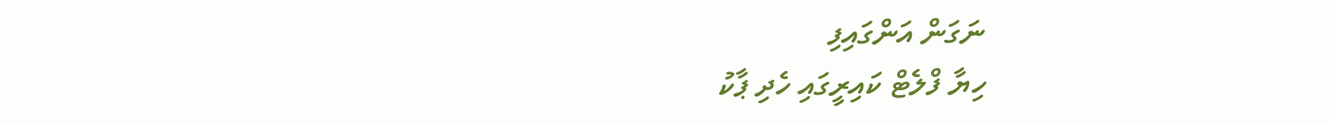ނަގަން އަންގައިފި
ހިޔާ ފްލެޓް ކައިރީގައި ހެދި ޕާކު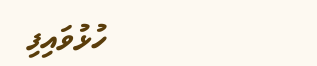ހުޅުވައިފި